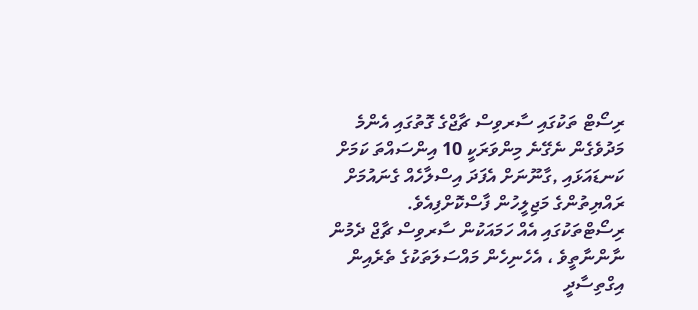ރިސޯޓް ތަކުގައި ސާރވިސް ޗާޖްގެ ގޮތުގައި އެންމެ މަދުވެގެން ނެގޭނެ މިންވަރަކީ 10 އިންސައްތަ ކަމަށް ކަނޑައަޅައި ,ގާނޫނަށް އެފަދަ އިސްލާހެއް ގެނައުމަށް ރައްޔިތުންގެ މަޖިލީހުން ފާސްކޮށްފިއެވެ.
ރިސޯޓްތަކުގައި އެއް ހަމައަކުން ސާރވިސް ޗާޖް ދެމުން ނާންނާތީވެ ، އެހެނިހެން މައްސަލަތަކުގެ ތެރެއިން އިގްތިސާދީ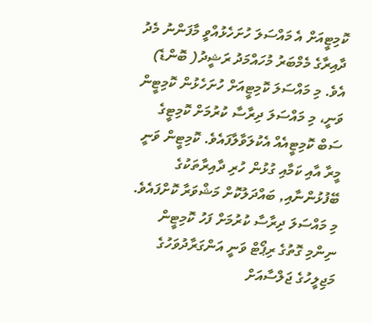ކޮމިޓީއަށް އެ މައްސަލަ ހުށަހެޅުއްވީ މާފަންނު މެދު ދާއިރާގެ މެމްބަރު މުހައްމަދު ރަޝީދު( ބޮންޑެ) އެވެ. މި މައްސަލަ ކޮމިޓީއަށް ހުށަހެޅުން ކޮމިޓީން ވަނީ، މި މައްސަލަ ދިރާސާ ކުރުމަށް ކޮމިޓީގެ ސަބް ކޮމިޓީއެއް އެކުލަވާލާފައެވެ. ކޮމިޓީން ވަނީ މީރާ އާއި ކަމާއި ގުޅުން ހުރި ދާއިރާތަކުގެ ބޭފުޅުންނާއި, ބައްދަލުކޮށް މަޝްވަރާ ކޮށްފައެވެ.
މި މައްސަލަ ދިރާސާ ކުރުމަށް ފަހު ކޮމިޓީން ނިންމި ގޮތުގެ ރިޕޯޓް ވަނީ އަންގަރާދުވަހުގެ މަޖިލީހުގެ ޖަލްސާއަށް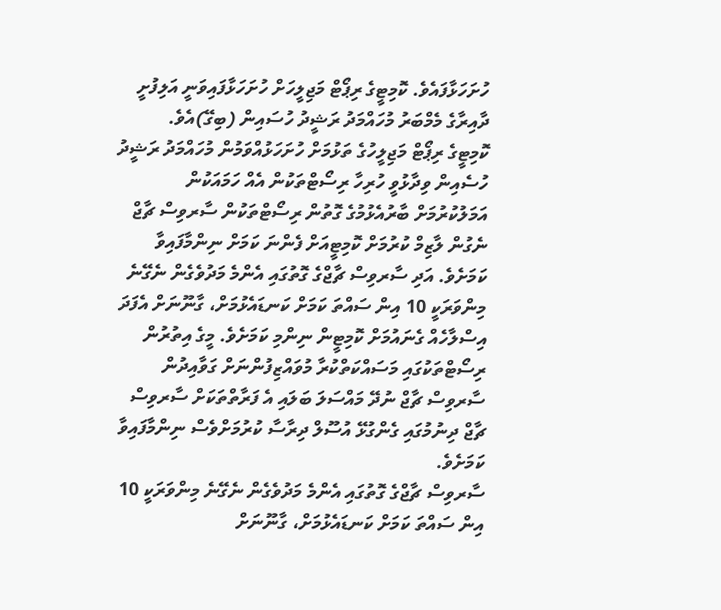ހުށަހަޅާފައެވެ. ކޮމިޓީގެ ރިޕޯޓް މަޖިލީހަށް ހުށަހަޅާފައިވަނީ އަލިފުށީ ދާއިރާގެ މެމްބަރު މުހައްމަދު ރަޝީދު ހުސައިން (ބިގޭ)އެވެ.
ކޮމިޓީގެ ރިޕޯޓް މަޖިލީހުގެ ތަޅުމަށް ހުށަހަޅުއްވަމުން މުހައްމަދު ރަޝީދު ހުސެއިން ވިދާޅުވީ ހުރިހާ ރިސޯޓްތަކުން އެއް ހަމައަކުން އަމަލުކުރުމަށް ބާރުއެޅުމުގެ ގޮތުން ރިސޯޓްތަކުން ސާރވިސް ޗާޖް ނެގުން ލާޒިމް ކުރުމަށް ކޮމިޓީއަށް ފެންނަ ކަމަށް ނިންމާފައިވާ ކަމަށެވެ. އަދި ސާރވިސް ޗާޖްގެ ގޮތުގައި އެންމެ މަދުވެގެން ނެގޭނެ މިންވަރަކީ 10 އިން ސައްތަ ކަމަށް ކަނޑައެޅުމަށް، ގާނޫނަށް އެފަދަ އިސްލާހެއް ގެނައުމަށް ކޮމިޓީން ނިންމި ކަމަށެވެ. މީގެ އިތުރުން ރިސޯޓްތަކުގައި މަސައްކަތްކުރާ މުވައްޒިފުންނަށް ގަވާއިދުން ސާރވިސް ޗާޖް ނުދޭ މައްސަލަ ބަލައި އެ ފަރާތްތަކަށް ސާރވިސް ޗާޖް ދިނުމުގައި ގެންގުޅޭ އުސޫލް ދިރާސާ ކުރުމަށްވެސް ނިންމާފައިވާ ކަމަށެވެ.
ސާރވިސް ޗާޖްގެ ގޮތުގައި އެންމެ މަދުވެގެން ނެގޭނެ މިންވަރަކީ 10 އިން ސައްތަ ކަމަށް ކަނޑައެޅުމަށް، ގާނޫނަށް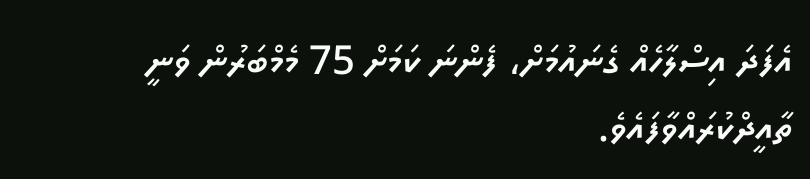އެފަދަ އިސްލާހެއް ގެނައުމަށް، ފެންނަ ކަމަށް 75 މެމްބަރުން ވަނީ ތާއީދްކުރައްވާފައެވެ.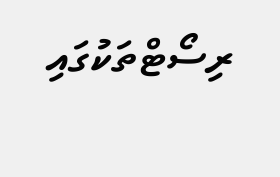ރިސޯޓްތަކުގައި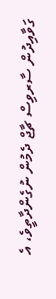ގަވާއިދުން ސާރވިސް ޗާޖް ދެމުން ނުގެންދާތީވެ، އެ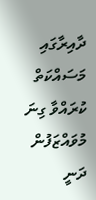ދާއިރާގައި މަސައްކަތް ކުރައްވާ ގިނަ މުވައްޒަފުން ދަނީ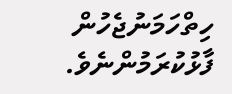ހިތްހަމަނުޖެހުން ފާޅުކުރަމުންނެވެ.